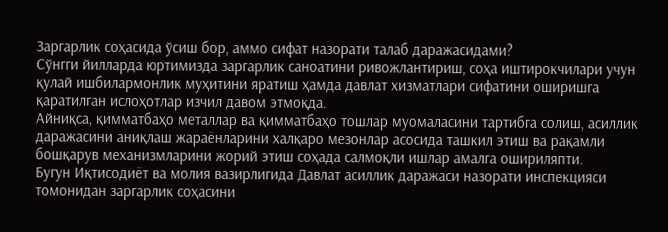Заргарлик соҳасида ўсиш бор, аммо сифат назорати талаб даражасидами?
Сўнгги йилларда юртимизда заргарлик саноатини ривожлантириш, соҳа иштирокчилари учун қулай ишбилармонлик муҳитини яратиш ҳамда давлат хизматлари сифатини оширишга қаратилган ислоҳотлар изчил давом этмоқда.
Айниқса, қимматбаҳо металлар ва қимматбаҳо тошлар муомаласини тартибга солиш, асиллик даражасини аниқлаш жараёнларини халқаро мезонлар асосида ташкил этиш ва рақамли бошқарув механизмларини жорий этиш соҳада салмоқли ишлар амалга ошириляпти.
Бугун Иқтисодиёт ва молия вазирлигида Давлат асиллик даражаси назорати инспекцияси томонидан заргарлик соҳасини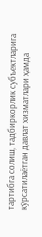тартибга солиш, тадбиркорлик субъектларига кўрсатилаётган давлат хизматлари ҳамда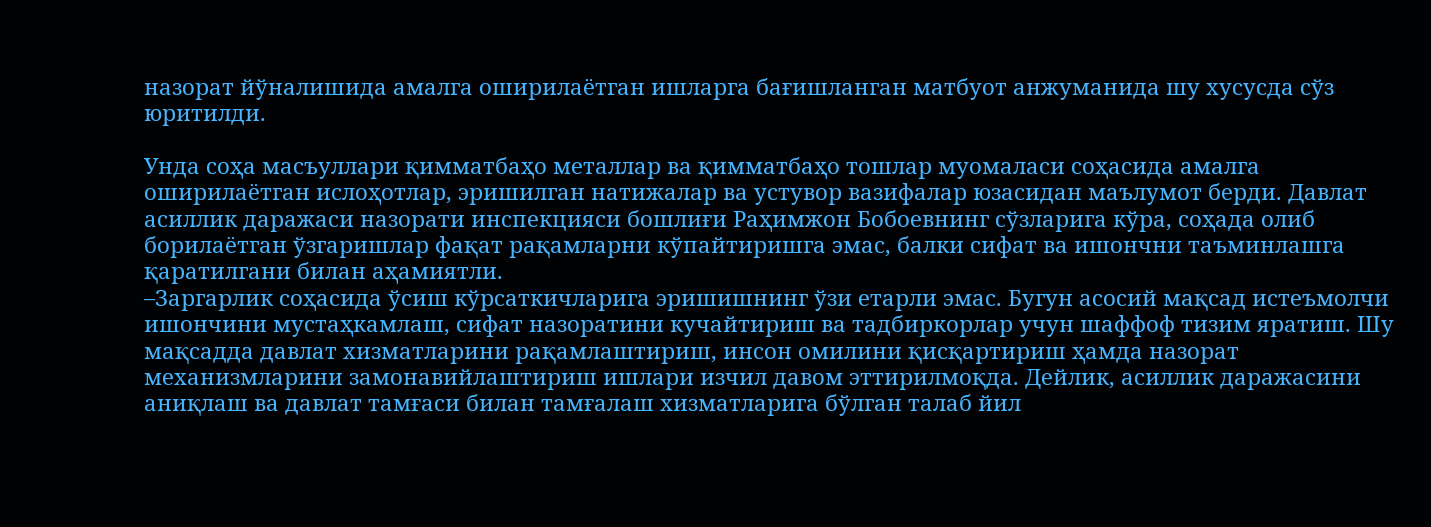назорат йўналишида амалга оширилаётган ишларга бағишланган матбуот анжуманида шу хусусда сўз юритилди.

Унда соҳа масъуллари қимматбаҳо металлар ва қимматбаҳо тошлар муомаласи соҳасида амалга оширилаётган ислоҳотлар, эришилган натижалар ва устувор вазифалар юзасидан маълумот берди. Давлат асиллик даражаси назорати инспекцияси бошлиғи Раҳимжон Бобоевнинг сўзларига кўра, соҳада олиб борилаётган ўзгаришлар фақат рақамларни кўпайтиришга эмас, балки сифат ва ишончни таъминлашга қаратилгани билан аҳамиятли.
–Заргарлик соҳасида ўсиш кўрсаткичларига эришишнинг ўзи етарли эмас. Бугун асосий мақсад истеъмолчи ишончини мустаҳкамлаш, сифат назоратини кучайтириш ва тадбиркорлар учун шаффоф тизим яратиш. Шу мақсадда давлат хизматларини рақамлаштириш, инсон омилини қисқартириш ҳамда назорат механизмларини замонавийлаштириш ишлари изчил давом эттирилмоқда. Дейлик, асиллик даражасини аниқлаш ва давлат тамғаси билан тамғалаш хизматларига бўлган талаб йил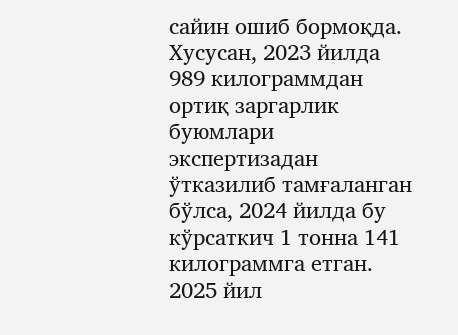сайин ошиб бормоқда. Хусусан, 2023 йилда 989 килограммдан ортиқ заргарлик буюмлари экспертизадан ўтказилиб тамғаланган бўлса, 2024 йилда бу кўрсаткич 1 тонна 141 килограммга етган. 2025 йил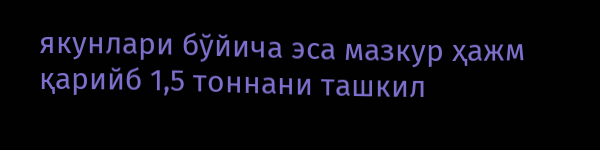якунлари бўйича эса мазкур ҳажм қарийб 1,5 тоннани ташкил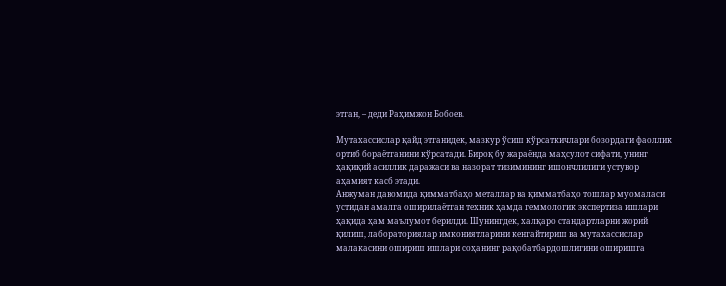этган, – деди Раҳимжон Бобоев.

Мутахассислар қайд этганидек, мазкур ўсиш кўрсаткичлари бозордаги фаоллик ортиб бораётганини кўрсатади. Бироқ бу жараёнда маҳсулот сифати, унинг ҳақиқий асиллик даражаси ва назорат тизимининг ишончлилиги устувор аҳамият касб этади.
Анжуман давомида қимматбаҳо металлар ва қимматбаҳо тошлар муомаласи устидан амалга оширилаётган техник ҳамда геммологик экспертиза ишлари ҳақида ҳам маълумот берилди. Шунингдек, халқаро стандартларни жорий қилиш, лабораториялар имкониятларини кенгайтириш ва мутахассислар малакасини ошириш ишлари соҳанинг рақобатбардошлигини оширишга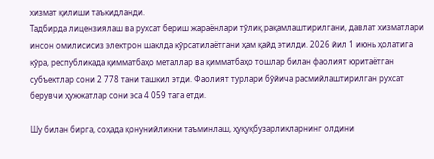хизмат қилиши таъкидланди.
Тадбирда лицензиялаш ва рухсат бериш жараёнлари тўлиқ рақамлаштирилгани, давлат хизматлари инсон омилисисиз электрон шаклда кўрсатилаётгани ҳам қайд этилди. 2026 йил 1 июнь ҳолатига кўра, республикада қимматбаҳо металлар ва қимматбаҳо тошлар билан фаолият юритаётган субъектлар сони 2 778 тани ташкил этди. Фаолият турлари бўйича расмийлаштирилган рухсат берувчи ҳужжатлар сони эса 4 059 тага етди.

Шу билан бирга, соҳада қонунийликни таъминлаш, ҳуқуқбузарликларнинг олдини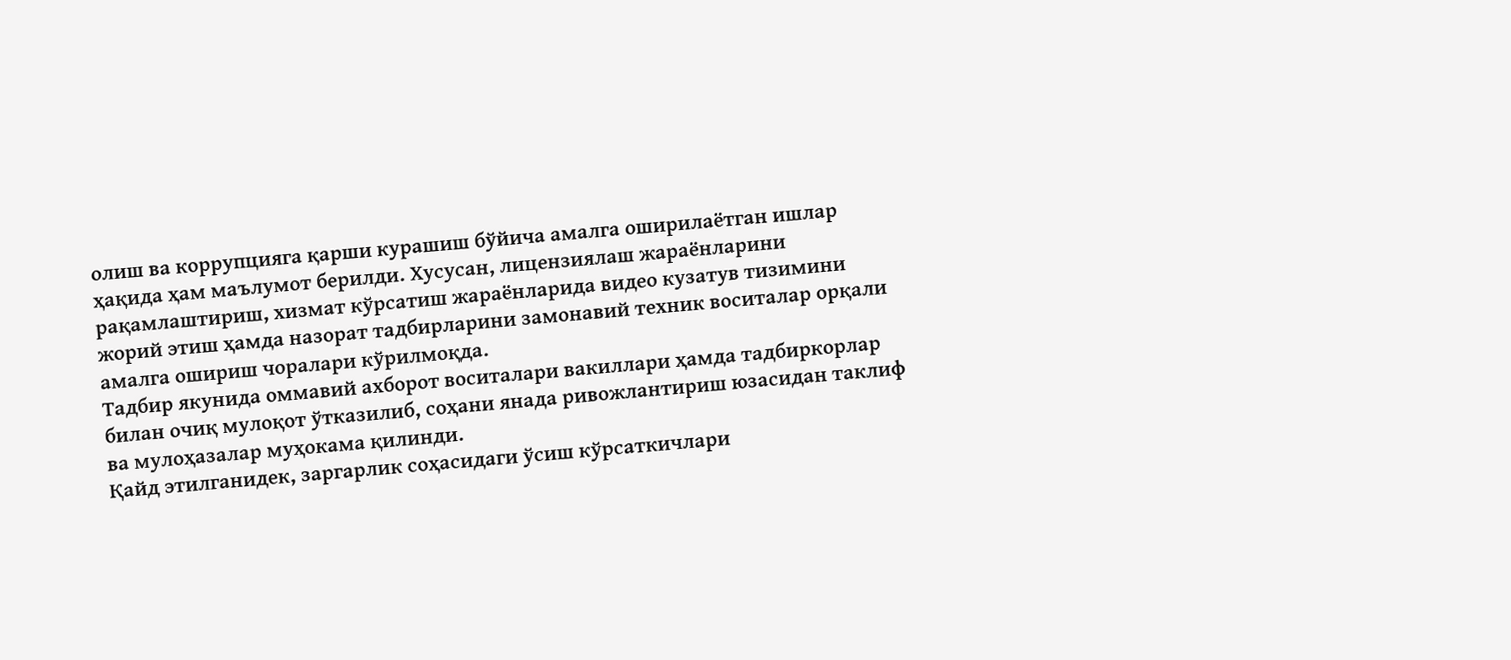олиш ва коррупцияга қарши курашиш бўйича амалга оширилаётган ишлар ҳақида ҳам маълумот берилди. Хусусан, лицензиялаш жараёнларини рақамлаштириш, хизмат кўрсатиш жараёнларида видео кузатув тизимини жорий этиш ҳамда назорат тадбирларини замонавий техник воситалар орқали амалга ошириш чоралари кўрилмоқда.
Тадбир якунида оммавий ахборот воситалари вакиллари ҳамда тадбиркорлар билан очиқ мулоқот ўтказилиб, соҳани янада ривожлантириш юзасидан таклиф ва мулоҳазалар муҳокама қилинди.
Қайд этилганидек, заргарлик соҳасидаги ўсиш кўрсаткичлари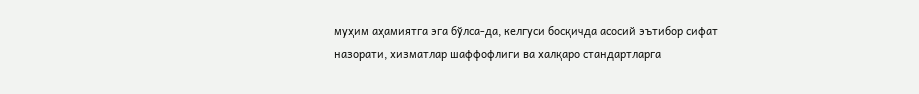муҳим аҳамиятга эга бўлса-да, келгуси босқичда асосий эътибор сифат назорати, хизматлар шаффофлиги ва халқаро стандартларга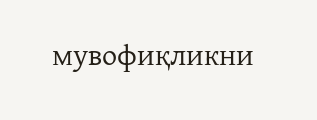мувофиқликни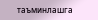таъминлашга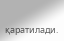қаратилади.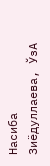Насиба Зиёдуллаева, ЎзА